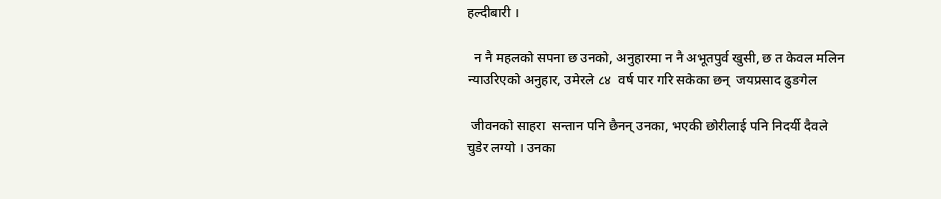हल्दीबारी ।

  न नै महलको सपना छ उनको, अनुहारमा न नै अभूतपुर्व खुसी, छ त केवल मलिन न्याउरिएको अनुहार, उमेरले ८४  वर्ष पार गरि सकेका छन्  जयप्रसाद ढुङगेल

 जीवनको साहरा  सन्तान पनि छैनन् उनका, भएकी छोरीलाई पनि निदर्यी दैवले चुडेर लग्यो । उनका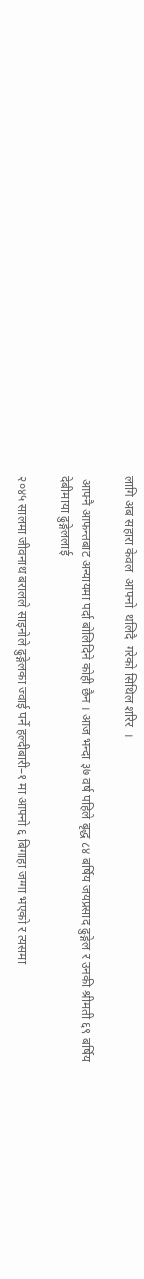लागि अब सहारा केवल  आफ्नो  थलिदै  गरेको सिथिल शरिर  ।

 आफ्नै आफन्तबाट अन्यायमा पर्दा बोलिदिने कोही छैन । आज भन्दा ३७ वर्ष पहिले बृद्ध ८४ बर्षिय जयप्रसाद ढुङ्गेल र उनकी श्रीमती ६९ बर्षिय देबीमाया ढुङ्गेललाई

२०४५ सालमा जीवनाथ बरालले साइनोले ढुङ्गेलका ज्वाई पर्ने हल्दीबारी–१ मा आफ्नो ६ बिगाहा जग्गा भएको र त्यसमा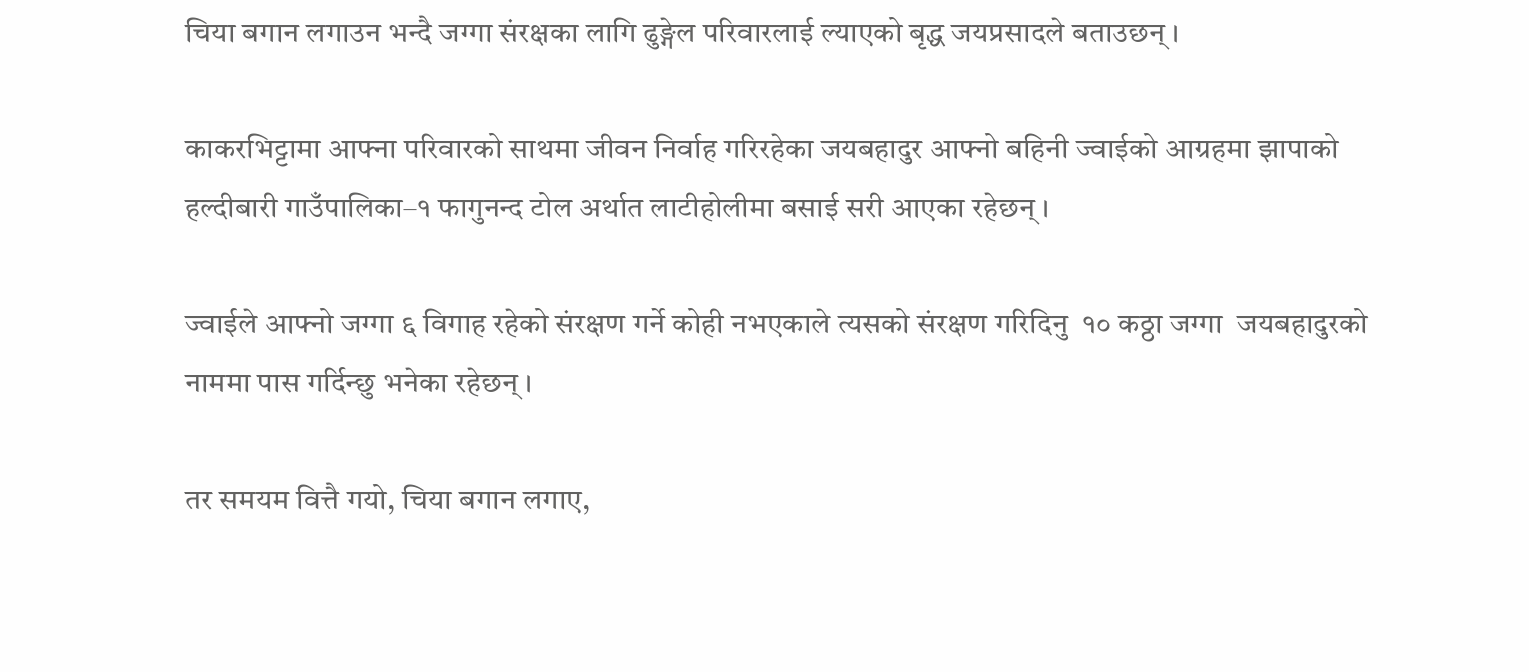चिया बगान लगाउन भन्दै जग्गा संरक्षका लागि ढुङ्गेल परिवारलाई ल्याएको बृद्ध जयप्रसादले बताउछन् ।

काकरभिट्टामा आफ्ना परिवारको साथमा जीवन निर्वाह गरिरहेका जयबहादुर आफ्नो बहिनी ज्वाईको आग्रहमा झापाको हल्दीबारी गाउँपालिका–१ फागुनन्द टोल अर्थात लाटीहोलीमा बसाई सरी आएका रहेछन् ।

ज्वाईले आफ्नो जग्गा ६ विगाह रहेको संरक्षण गर्ने कोही नभएकाले त्यसको संरक्षण गरिदिनु  १० कठ्ठा जग्गा  जयबहादुरको नाममा पास गर्दिन्छु भनेका रहेछन् ।

तर समयम वित्तै गयो, चिया बगान लगाए,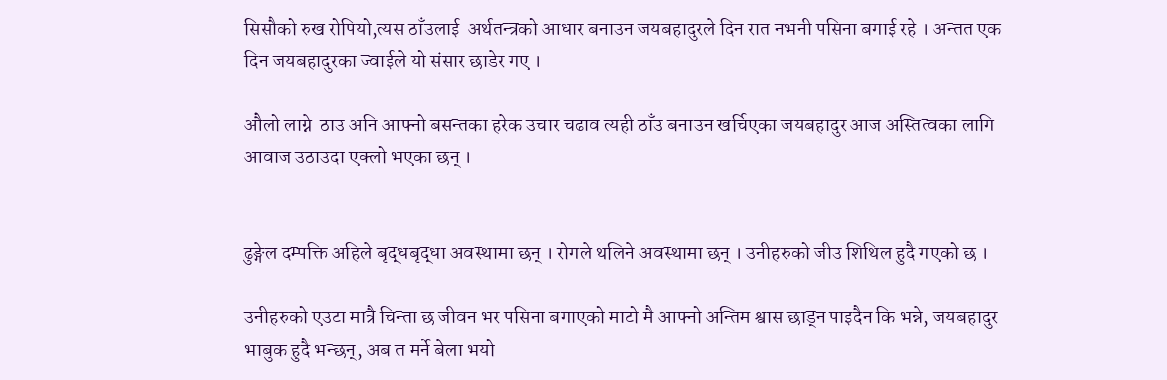सिसौको रुख रोपियो,त्यस ठाँउलाई  अर्थतन्त्रको आधार बनाउन जयबहादुरले दिन रात नभनी पसिना बगाई रहे । अन्तत एक दिन जयबहादुरका ज्वाईले यो संसार छाडेर गए ।

औलो लाग्ने  ठाउ अनि आफ्नो बसन्तका हरेक उचार चढाव त्यही ठाँउ बनाउन खर्चिएका जयबहादुर आज अस्तित्वका लागि आवाज उठाउदा एक्लो भएका छन् ।


ढुङ्गेल दम्पक्ति अहिले बृद्धबृद्धा अवस्थामा छन् । रोगले थलिने अवस्थामा छन् । उनीहरुको जीउ शिथिल हुदै गएको छ ।

उनीहरुको एउटा मात्रै चिन्ता छ जीवन भर पसिना बगाएको माटो मै आफ्नो अन्तिम श्वास छाड्न पाइदैन कि भन्ने, जयबहादुर भाबुक हुदै भन्छन्, अब त मर्ने बेला भयो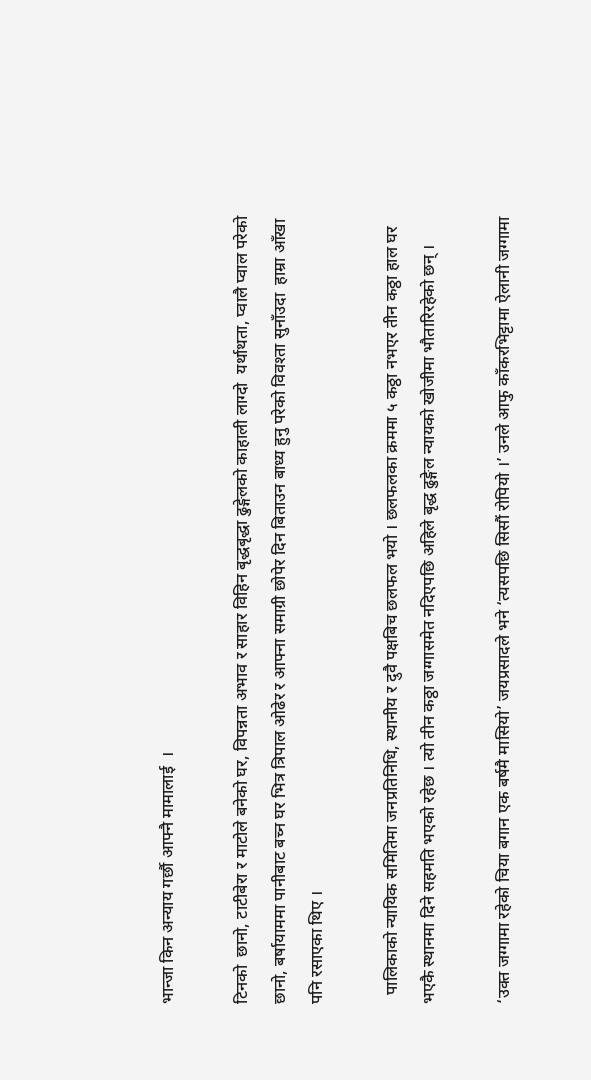भान्जा किन अन्याय गर्छौ आफ्नै मामालाई  ।

टिनको  छानो, टाटीबेरा र माटोले बनेको घर, विपन्नता अभाव र साहार विहिन बृद्धबृद्धा ढुङ्गेलको काहाली लाग्दो  यर्थाथता, प्वालै प्वाल परेको छानो, बर्षायाममा पानीबाट बच्न घर भित्र त्रिपाल ओढेर र आफ्ना समाग्री छोपेर दिन बिताउन बाध्य हुनु परेको विवश्ता सुनाँउदा  हाम्रा आँखा पनि रसाएका थिए ।

  पालिकाको न्यायिक समितिमा जनप्रतिनिधि, स्थानीय र दुवै पक्षबिच छलफल भयो । छलफलका क्रममा ५ कठ्ठा नभएर तीन कठ्ठा हाल घर भएकै स्थानमा दिने सहमति भएको रहेछ । त्यो तीन कठ्ठा जग्गासमेत नदिएपछि अहिले बृद्ध ढुङ्गेल न्यायको खोजीमा भौतारिरहेको छन् ।

‘उक्त जग्गामा रहेको चिया बगान एक बर्षमै मासियो’ जयप्रसादले भने ‘त्यसपछि सिसौं रोपियो ।’ उनले आफु काँकरभिट्टामा ऐलानी जग्गामा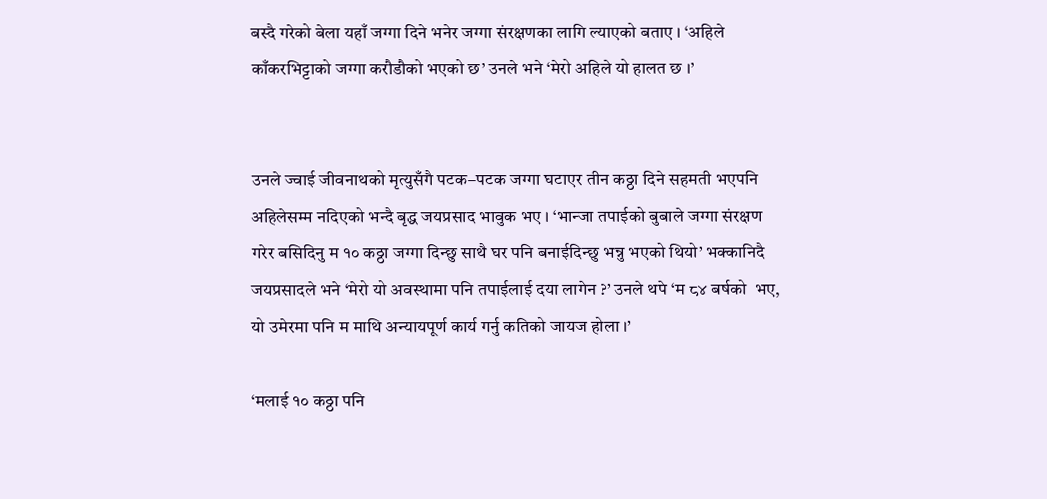बस्दै गरेको बेला यहाँ जग्गा दिने भनेर जग्गा संरक्षणका लागि ल्याएको बताए । ‘अहिले काँकरभिट्टाको जग्गा करौडौको भएको छ’ उनले भने ‘मेरो अहिले यो हालत छ ।’


उनले ज्वाई जीवनाथको मृत्युसँगै पटक–पटक जग्गा घटाएर तीन कठ्ठा दिने सहमती भएपनि अहिलेसम्म नदिएको भन्दै बृद्ध जयप्रसाद भावुक भए । ‘भान्जा तपाईको बुबाले जग्गा संरक्षण गरेर बसिदिनु म १० कठ्ठा जग्गा दिन्छु साथै घर पनि बनाईदिन्छु भन्नु भएको थियो’ भक्कानिदै जयप्रसादले भने ‘मेरो यो अवस्थामा पनि तपाईलाई दया लागेन ?’ उनले थपे ‘म ८४ बर्षको  भए, यो उमेरमा पनि म माथि अन्यायपूर्ण कार्य गर्नु कतिको जायज होला ।’

‘मलाई १० कठ्ठा पनि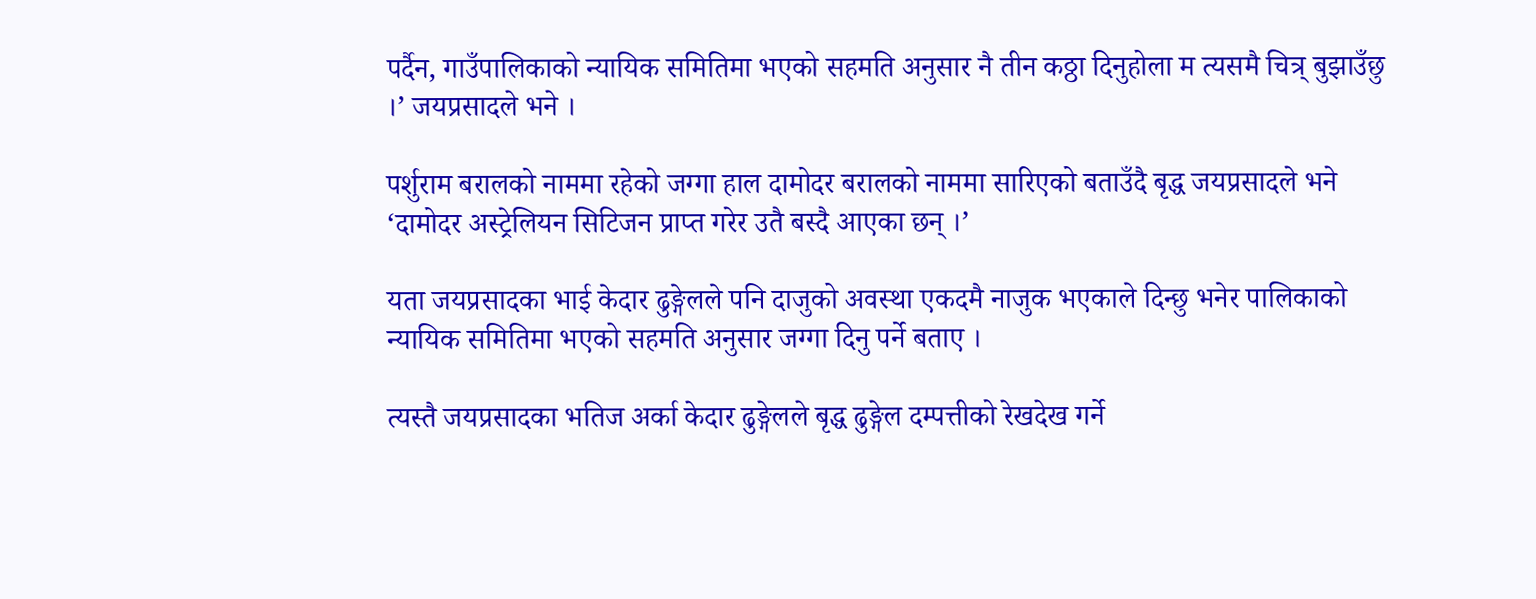पर्दैन, गाउँपालिकाको न्यायिक समितिमा भएको सहमति अनुसार नै तीन कठ्ठा दिनुहोला म त्यसमै चित्र् बुझाउँछु ।’ जयप्रसादले भने ।

पर्शुराम बरालको नाममा रहेको जग्गा हाल दामोदर बरालको नाममा सारिएको बताउँदै बृद्ध जयप्रसादले भने ‘दामोदर अस्ट्रेलियन सिटिजन प्राप्त गरेर उतै बस्दै आएका छन् ।’

यता जयप्रसादका भाई केदार ढुङ्गेलले पनि दाजुको अवस्था एकदमै नाजुक भएकाले दिन्छु भनेर पालिकाको न्यायिक समितिमा भएको सहमति अनुसार जग्गा दिनु पर्ने बताए ।

त्यस्तै जयप्रसादका भतिज अर्का केदार ढुङ्गेलले बृद्ध ढुङ्गेल दम्पत्तीको रेखदेख गर्ने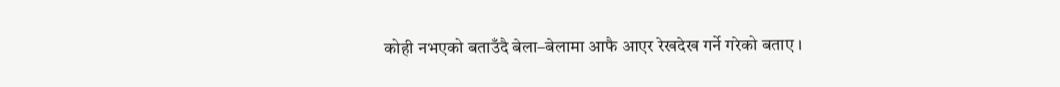कोही नभएको बताउँदै बेला–बेलामा आफै आएर रेखदेख गर्ने गरेको बताए ।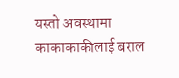यस्तो अवस्थामा काकाकाकीलाई बराल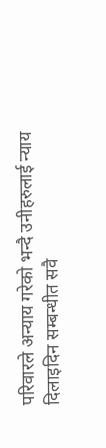परिवारले अन्याय गरेको भन्दै उनीहरुलाई न्याय दिलाइदिन सम्बन्धीत सवै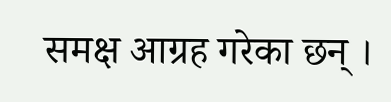समक्ष आग्रह गरेका छन् ।